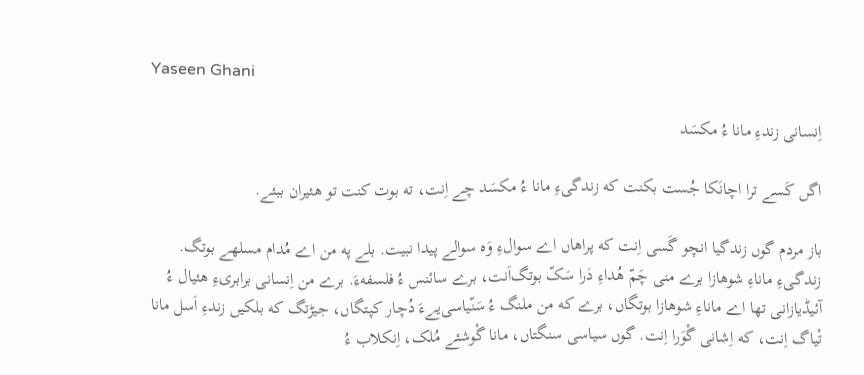Yaseen Ghani

اِنسانی زندءِ مانا ءُ مکسَد

اگں کَسے ترا اچانَکا جُست بکنت که زندگیءِ مانا ءُ مکسَد چے اِنت، ته بوت کنت تو ھئیران ببئے.

باز مردم گوں زندگیا انچو گَسی اِنت که پراهاں اے سوالءِ وَه سوالے پیدا نبیت. بلے په من اے مُدام مسلهے بوتگ. زندگیءِ ماناءِ شوهازا برے منی چَمّ ھُداءِ دَرا سَکّ بوتگ‌اَنت، برے سائنس ءُ فلسفهءَ. برے من اِنسانی برابریءِ ھئیال ءُ آئیڈیازانی تها اے ماناءِ شوهازا بوتگاں، برے که من ملنگ ءُ سَنّیاسی‌یےءَ دُچار کپتگاں، جیڑتگ که بلکیں زندءِ اَسل مانا تْیاگ اِنت، که اِشانی گْوَرا اِنت. گوں سیاسی سنگتاں، مانا گْوشئے مُلک، اِنکلاب ءُ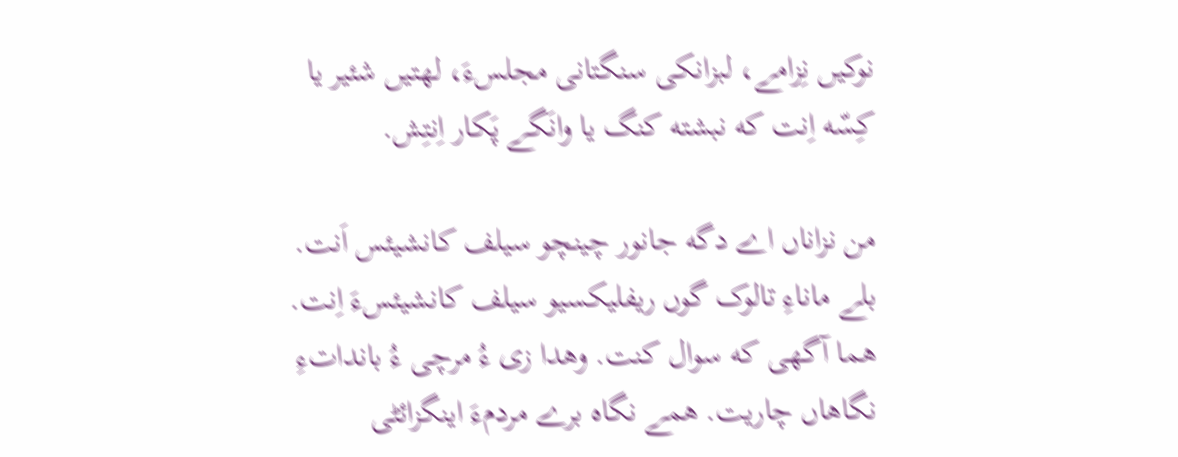نوکیں نِزامے، لبزانکی سنگتانی مجلسءَ، لهتیں شئیر یا کِسّه اِنت که نبشته کنگ یا وانَگے پَکار اِنتِش.

من نزاناں اے دگه جانور چینچو سیلف کانشیئس اَنت. بلے ماناءِ تالوک گوں ریفلیکسیو سیلف کانشیئسءَ اِنت. ھما آگهی که سوال کنت. وھدا زی ءُ مرچی ءُ بانداتءِ نگاهاں چاریت. ھمے نگاه برے مردمءَ اینگزائٹی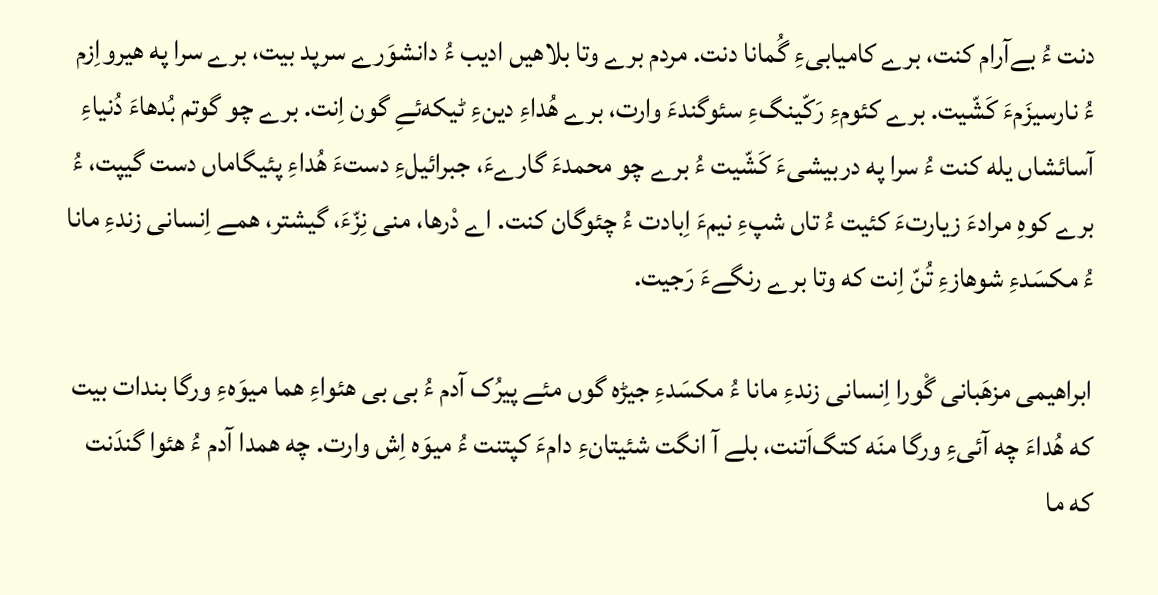دنت ءُ بےآرام کنت، برے کامیابیءِ گُمانا دنت. مردم برے وتا بلاهیں ادیب ءُ دانشوَرے سرپد بیت، برے سرا په ھیرواِزم ءُ نارسیزَمءَ کَشّیت. برے کئومءِ رَکّینگءِ سئوگندءَ وارت، برے هُداءِ دینءِ ٹیکه‌ئےِ گون اِنت. برے چو گوتم بُدھاءَ دُنیاءِ آسائشاں یله کنت ءُ سرا په دربیشیءَ کَشّیت ءُ برے چو محمدءَ گارےءَ، جبرائیلءِ دستءَ ھُداءِ پئیگاماں دست گیپت، ءُ برے کوهِ مرادءَ زیارتءَ کئیت ءُ تاں شپءِ نیمءَ اِبادت ءُ چئوگان کنت. اے دْرها، منی نِزّءَ، گیشتر، ھمے اِنسانی زندءِ مانا ءُ مکسَدءِ شوهازءِ تُنّ اِنت که وتا برے رنگےءَ رَجیت.

ابراھیمی مزهَبانی گْورا اِنسانی زندءِ مانا ءُ مکسَدءِ جیڑه گوں مئے پیرُک آدم ءُ بی بی هئواءِ ھما میوَهءِ ورگا بندات بیت که ھُداءَ چه آئیءِ ورگا منَه کتگ‌اَتنت، بلے آ انگت شئیتانءِ دامءَ کپتنت ءُ میوَه اِش وارت. چه ھمدا آدم ءُ هئوا گندَنت که ما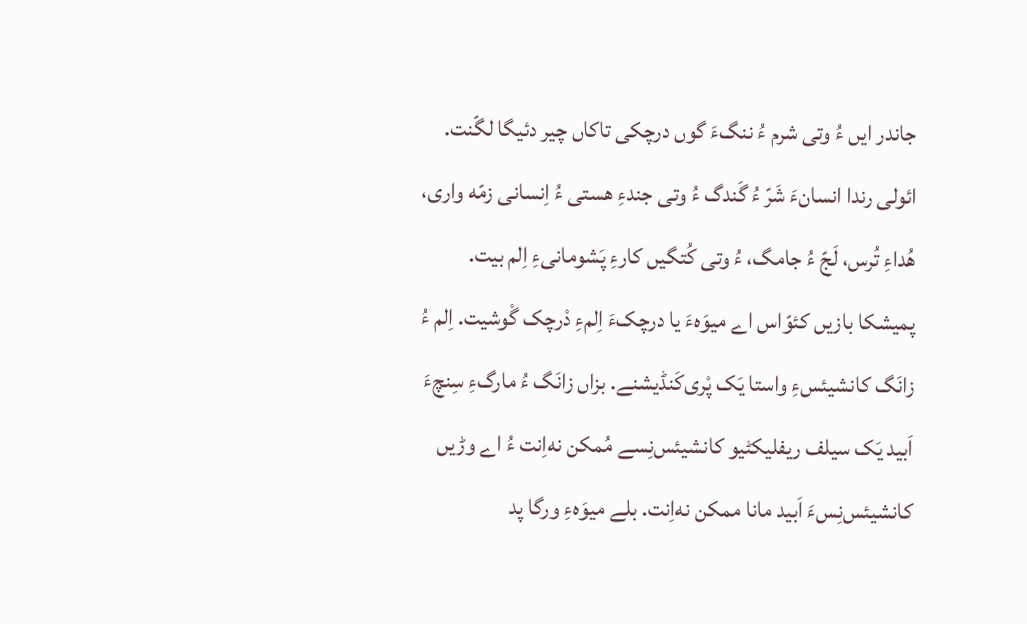جاندر ایں ءُ وتی شرم ءُ ننگءَ گوں درچکی تاکاں چیر دئیگا لگّنت. ائولی رندا انسانءَ شَرّ ءُ گَندگ ءُ وتی جندءِ ھستی ءُ اِنسانی زمّه واری، ھُداءِ تُرس، لَجّ ءُ جامگ، ءُ وتی کُتگیں کارءِ پَشومانیءِ اِلم بیت. پمیشکا بازیں کئوّاس اے میوَهءَ یا درچکءَ اِلمءِ دْرچک گْوشیت. اِلم ءُ زانَگ کانشیئسءِ واستا یَک پْری‌کَنڈیشنے. بزاں زانَگ ءُ مارگءِ سِنچءَ اَبید یَک سیلف ریفلیکٹیو کانشیئس‌نِسے مُمکن نه‌اِنت ءُ اے وڑیں کانشیئس‌نِسءَ اَبید مانا ممکن نه‌اِنت. بلے میوَهءِ ورگا پد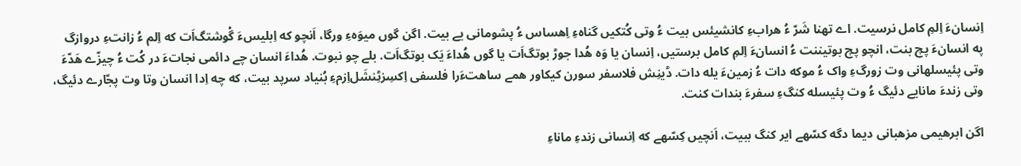اِنسانءَ اِلمِ کامل نرسیت. اے تهنا شَرّ ءُ ھرابءِ کانشیئس بیت ءُ وتی کُتکیں گناهءِ اِهساس ءُ پشومانی یے بیت. اگن گوں میوَهءِ ورگا، اَنچو که اِبلیسءَ گْوشتگ‌اَت که اِلم ءُ زانتءِ دروازگ په انسانءَ پچ بنت، انچو پچ بوتیننت ءُ انسانءَ اِلمِ کامل برستیں، اِنسان یا وَه ھُدا جوڑ بوتگ‌اَت یا گوں ھُداءَ یَک بوتگ‌اَت. بلے چو نبوت. ھُداءَ انسان چے دائمی نجاتءَ در کُت ءُ چیزّے هَدّءَ وتی پئیسلهانی وت زورگءِ واک ءُ موکه دات ءُ زمینءَ یله دات. ڈینِش فلاسفر سورن کیکاور ھمے ساهتءَرا فلسفی اِکسِزٹِنشَل‌اِزمءِ بُنیاد سرپد بیت، که چه اِدا انسان وتا وت پجّارے دئیگ، وتی زندءَ مانایے دئیگ ءُ وت پئیسله کنگءِ سفرءَ بندات کنت.

اگن ابرھیمی مزهبانی دیما دگه کسّهے ایر کنگ ببیت، اَنچیں کِسّهے که اِنسانی زندءِ ماناءِ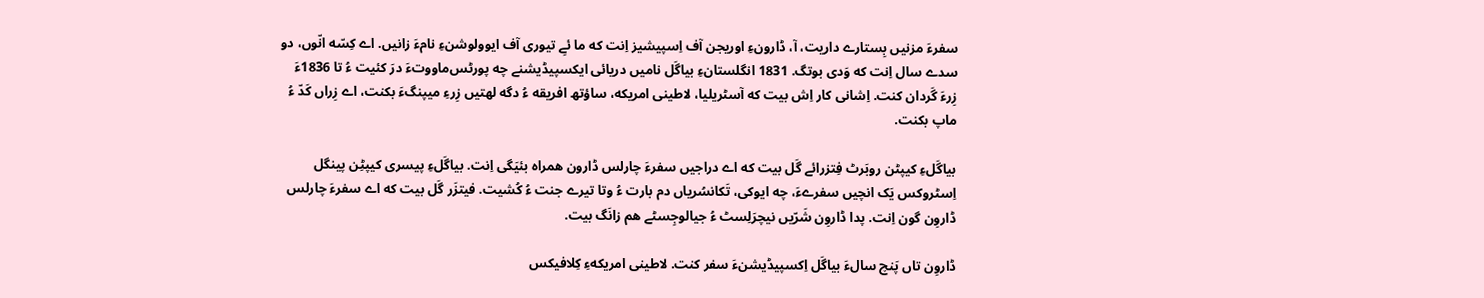سفرءَ مزنیں بِستارے داریت، آ، ڈارونءِ اوریجن آف اِسپیشیز اِنت که ما ئےِ تیوری آف ایوولوشنءِ نامءَ زانیں. اے کِسّه انّوں، دو سدے سال اِنت که وَدی بوتگ. 1831 انگلستانءِ بیاگَل نامیں دریائی ایکسپیڈیشنے چه پورٹس‌ماووتءَ درَ کئیت ءُ تا 1836ءَ زِرءَ گَردان کنت. اِشانی کار اِش بیت که آسٹریلیا، لاطینی امریکه، ساؤتھ افریقه ءُ دگه لهتیں زِرءِ میپنگءَ بکنت، اے زِراں کَدّ ءُ ماپ بکنت.

بیاگَلءِ کیپٹن روبَرٹ فِتزرائے گَل بیت که اے دراجیں سفرءَ چارلس ڈارون ھمراه بئیَگی اِنت. بیاگَلءِ پیسری کیپٹِن پینگل اِسٹروکس یَک انچیں سفرےءَ، چه ایوکی، تَکانسُریاں دم بارت ءُ وتا تیرے جنت ءُ کُشیت. فیتزَر گَل بیت که اے سفرءَ چارلس ڈاروِن گون اِنت. پدا ڈاروِن شَرّیں نیچرَلِسٹ ءُ جیالوجِسٹے هم زانَگ بیت.

ڈاروِن تاں پَنچ سالءَ بیاگَل اِکسپیڈیشنءَ سفر کنت. لاطینی امریکهءِ کِلافیکس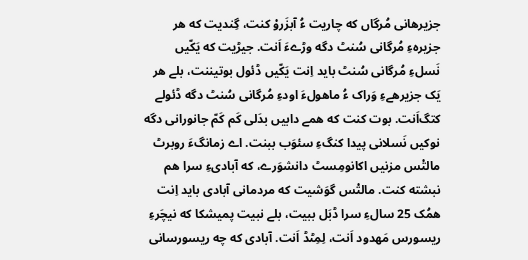جزیرهانی مُرگاں که چاریت ءُ آبزَروْ کنت، گِندیت که هر جزیرهءِ مُرگانی سُنٹ دگه وڑےءَ اَنت. جیڑیت که یَکّیں نَسلءِ مُرگانی سُنٹ باید اِنت یَکّیں ڈئول بوتیننت، بلے هر یَک جزیرهےءِ وَراک ءُ ماهولءَ اودءِ مُرگانی سُنٹ دگه ڈئولے کتگ‌اَنت. بوت کنت که همے دابیں بدَلی کَم کَمّ جانورانی دگه نوکیں نَسلانی پیدا کنگءِ سئوَب ببنت. اے زمانگءَ روبرٹ مالتْس مزنیں اکانومِسٹ دانشوَرے، که آبادیءِ سرا هم نبشته کنت. مالتْس گوَشیت که مردمانی آبادی باید اِنت همُک 25 سالءِ سرا ڈبَل ببیت، بلے نبیت پمیشکا که نیچَرءِ ریسورس مَهدود اَنت، لِمِٹڈ اَنت. آبادی که چه ریسورسانی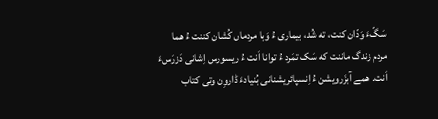سَگّءَ وَدّان کنت، ته شُد، بیماری ءُ وَبا مردماں کُشان کننت ءُ هما مردم زندگ ماننت که سَک تمَرد ءُ توانا اَنت ءُ ریسورس اِشانی دَزرَسءَ اَنت. همے آبزَرویشن ءُ اِنسپائریشنانی بُنیادءَ ڈاروِن وتی کتاب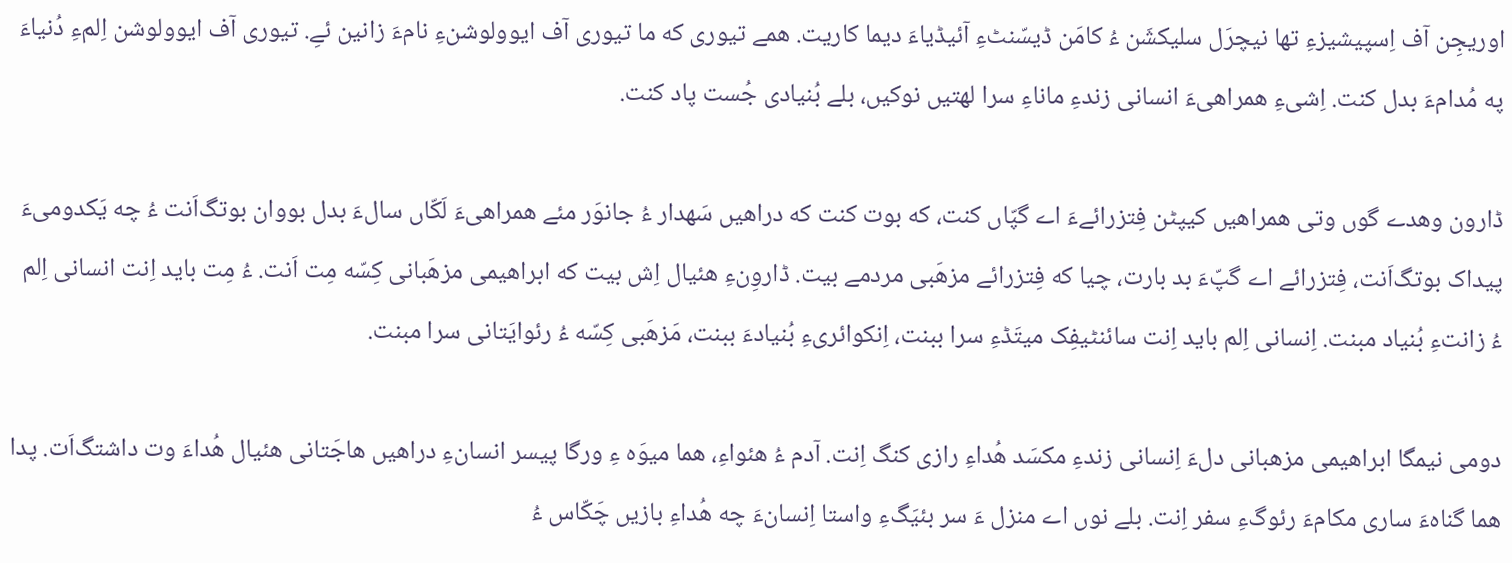اوریجِن آف اِسپیشیزءِ تها نیچرَل سلیکشَن ءُ کامَن ڈیسّنٹءِ آئیڈیاءَ دیما کاریت. همے تیوری که ما تیوری آف ایوولوشنءِ نامءَ زانین ئےِ. تیوری آف ایوولوشن اِلمءِ دُنیاءَ په مُدامءَ بدل کنت. اِشیءِ همراهیءَ انسانی زندءِ ماناءِ سرا لهتیں نوکیں، بلے بُنیادی جُست پاد کنت.

ڈارون وھدے گوں وتی ھمراهیں کیپٹن فِتزرائےءَ اے گپّاں کنت، که بوت کنت که دراهیں سَهدار ءُ جانوَر مئے همراهیءَ لَکّاں سالءَ بدل بووان بوتگ‌اَنت ءُ چه یَکدومیءَ پیداک بوتگ‌اَنت، فِتزرائے اے گپّءَ بد بارت، چیا که فِتزرائے مزهَبی مردمے بیت. ڈاروِنءِ هئیال اِش بیت که ابراهیمی مزهَبانی کِسّه مِت اَنت. ءُ مِت باید اِنت انسانی اِلم ءُ زانتءِ بُنیاد مبنت. اِنسانی اِلم باید اِنت سائنٹیفِک میتَڈءِ سرا ببنت، اِنکوائریءِ بُنیادءَ ببنت، مَزهَبی کِسّه ءُ رئوایَتانی سرا مبنت.

دومی نیمگا ابراهیمی مزهبانی دلءَ اِنسانی زندءِ مکسَد هُداءِ رازی کنگ اِنت. آدم ءُ هئواءِ، هما میوَه ءِ ورگا پیسر انسانءِ دراهیں هاجَتانی هئیال هُداءَ وت داشتگ‌اَت. پدا ھما گناهءَ ساری مکامءَ رئوگءِ سفر اِنت. بلے نوں اے منزل ءَ سر بئیَگءِ واستا اِنسانءَ چه ھُداءِ بازیں چَکّاس ءُ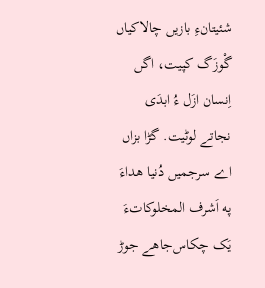شئیتانءِ بازیں چالاکیاں گْوزَگ کپیت، اگں اِنسان ازَل ءُ ابدَی نجاتے لوٹیت. گڑا بزاں اے سرجمیں دُنیا ھداءَ په اَشرف المخلوکاتءَ یَک چکاس‌جاهے جوڑ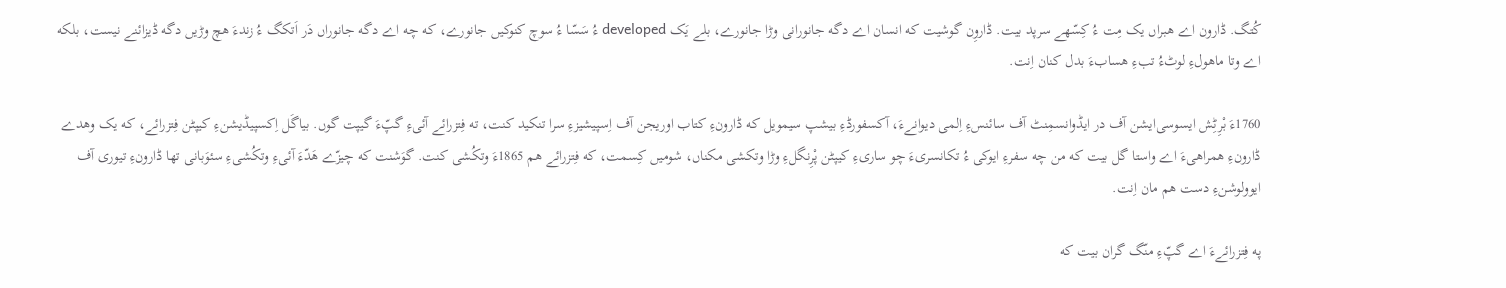کُتگ. ڈارون اے ھبراں یک مِت ءُ کِسّهے سرپد بیت. ڈاروِن گوشیت که انسان اے دگه جانورانی وڑا جانورے، بلے یَک developed ءُ سَسّا ءُ سوچ کنوکیں جانورے، که چه اے دگه جانوراں دَر اَتکگ ءُ زندءَ ھچ وڑیں دگه ڈیزائنے نیست، بلکه اے وتا ماهولءِ لوٹءُ تبءِ ھسابءَ بدل کنان اِنت.

1760ءَ بْرِٹِش ایسوسی‌ایشن آف در ایڈوانسمِنٹ آف سائنسءِ اِلمی دیوانےءَ، آکسفورڈءِ بیشپ سیمویل که ڈارونءِ کتاب اوریجن آف اِسپیشیزءِ سرا تنکید کنت، ته فِتزرائے آئیءِ گپّءَ گیپت گوں. بیاگَل اِکسپیڈیشنءِ کیپٹن فِتزرائے، که یک وھدے ڈارونءِ همراهیءَ اے واستا گل بیت که من چه سفرءِ ایوکی ءُ تکانسریءَ چو ساریءِ کیپٹن پْرِنگلءِ وڑا وتکشی مکناں، شومیں کِسمت، که فِتزرائے هم 1865ءَ وتکُشی کنت. گوَشنت که چیزّے هَدّءَ آئیءِ وتکُشیءِ سئوَبانی تها ڈارونءِ تیوری آف ایوولوشنءِ دست هم مان اِنت.

په فِتزرائےءَ اے گپّءِ منّگ گران بیت که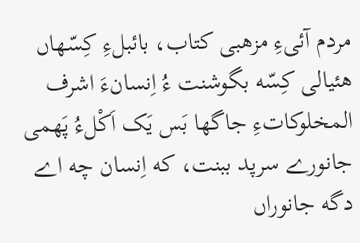مردم آئیءِ مزهبی کتاب، بائبلءِ کِسّهاں ھئیالی کِسّه بگوشنت ءُ اِنسانءَ اشرف المخلوکاتءِ جاگها بَس یَک اَکْلءُ پَهمی جانورے سرپد ببنت، که اِنسان چه اے دگه جانوراں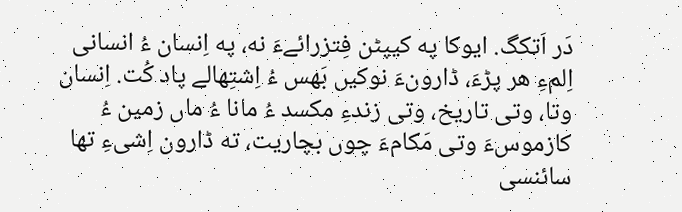دَر اَتکگ. ایوکا په کیپٹن فِتزرائےءَ نه، په اِنسان ءُ انسانی اِلمءِ ھر پڑءَ، ڈارونءَ نوکیں بَهس ءُ اِشتِهالے پاد کُت. اِنسان وتا، وتی تاریخ، وتی زندءِ مکسد ءُ مانا ءُ ماں زمین ءُ کازموسءَ وتی مَکامءَ چوں بچاریت، ته ڈارون اِشیءِ تها سائنسی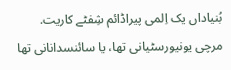بُنیاداں یک اِلمی پیراڈائم شِفٹے کاریت. مرچی یونیورسٹیانی تها، یا سائنسدانانی تها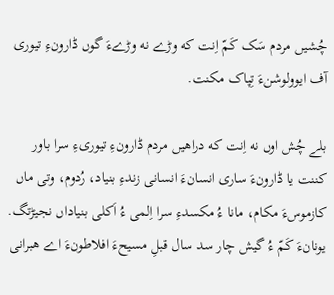چُشیں مردم سَک کَمّ اِنت که وڑے نه وڑےءَ گوں ڈارونءِ تیوری آف ایوولوشنءَ تِپاک مکنت.

بلے چُش اوں نه اِنت که دراهیں مردم ڈارونءِ تیوریءِ سرا باور کننت یا ڈارونءَ ساری انسانءَ انسانی زندءِ بنیاد، رُدوم، وتی ماں کازموسءَ مکام، مانا ءُ مکسدءِ سرا اِلمی ءُ اَکلی بنیاداں نجیڑتگ. یونانءَ کَمّ ءُ گیش چار سد سال قبلِ مسیحءَ افلاطونءَ اے ھبرانی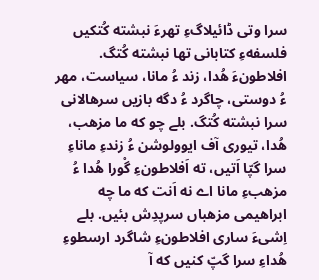سرا وتی ڈائیلاگءِ تهرءَ نبشته کُتکیں فلسفهءِ کتابانی تها نبشته کُتگ. افلاطونءَ ھُدا، زند ءُ مانا، سیاست، مهر ءُ دوستی، چاگرد ءُ دگه بازیں سرھالانی سرا نبشته کُتگ. بلے چو که ما مزهب، ھُدا، تیوری آف ایوولوشن ءُ زندءِ ماناءِ سرا گپّا اَتیں، ته اَفلاطونءِ گْورا ھُدا ءُ مزهبءِ مانا اے نه اَنت که ما چه ابراهیمی مزهباں سرپدِش بئیں. بلے اِشیءَ ساری افلاطونءِ شاگرد ارسطوءِ ھُداءِ سرا گپّ کنیں که آ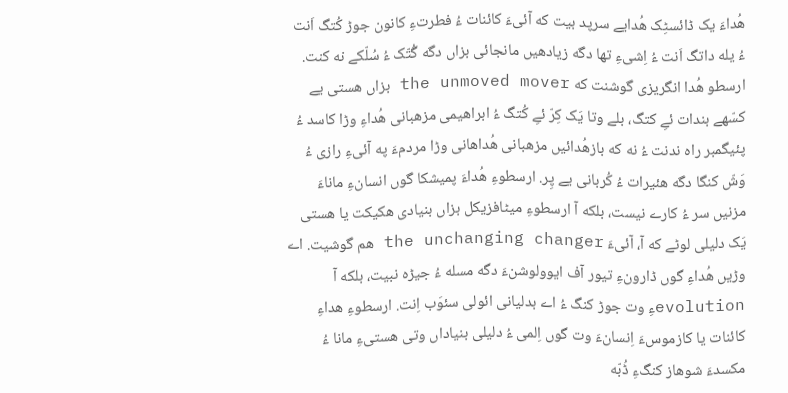ھُداءَ یک ڈائسٹِک ھُدایے سرپد بیت که آئیءَ کائنات ءُ فطرتءِ کانون جوڑ کُتگ اَنت ءُ یله داتگ اَنت ءُ اِشیءِ تها دگه زیادهیں مانجائی بزاں دگه گُتّک ءُ سُلّکے نه کنت. ارسطو ھُدا انگریزی گوشنت که the unmoved mover بزاں ھستی یے کسّهے بندات ئےِ کتگ، بلے وتا یَک کِرّ ئےِ کُتگ ءُ ابراهیمی مزھبانی ھُداءِ وڑا کاسد ءُ پئیگمبر راه ندنت ءُ نه که بازھُدائیں مزهبانی ھُداهانی وڑا مردمءَ په آئیءِ رازی ءُ وَشّ کنگا دگه ھئیرات ءُ کُربانی یے پِر. ارسطوءِ ھُداءَ پمیشکا گوں انسانءِ ماناءَ مزنیں سر ءُ کارے نیست، بلکه آ ارسطوءِ میٹافزیکل بزاں بنیادی هکیکت یا ھستی یَک دلیلی لوٹے که آ، آئیءَ the unchanging changer هم گوشیت. اے وڑیں ھُداءِ گوں ڈارونءِ تیور آف ایوولوشنءَ دگه مسله ءُ جیڑه نبیت، بلکه آ evolutionءِ وت جوڑ کنگ ءُ اے بدلیانی ائولی سئوَب اِنت. ارسطوءِ ھداءِ کائنات یا کازموسءَ اِنسانءَ وت گوں اِلمی ءُ دلیلی بنیاداں وتی ھستیءِ مانا ءُ مکسدءَ شوهاز کنگءِ ڈُبّه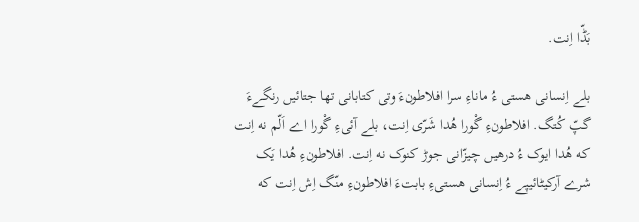بَڈّا اِنت.

بلے اِنسانی ھستی ءُ ماناءِ سرا افلاطونءَ وتی کتابانی تها جتائیں رنگےءَ گپّ کُتگ. افلاطونءِ گْورا ھُدا شَرّی اِنت، بلے آئیءِ گْورا اے اَلّم نه اِنت که ھُدا ایوک ءُ درهیں چیزّانی جوڑ کنوک نه اِنت. افلاطونءِ ھُدا یَک شرے آرکیٹائیپے ءُ اِنسانی ھستیءِ بابتءَ افلاطونءِ منّگ اِش اِنت که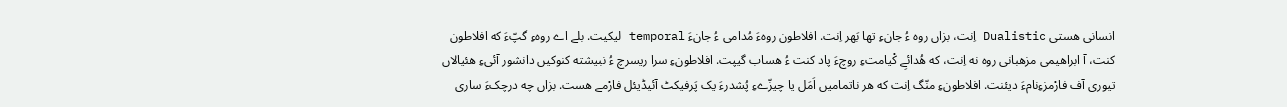انسانی ھستی Dualistic اِنت، بزاں روه ءُ جانءِ تها بَهر اِنت. افلاطون روهءَ مُدامی ءُ جانءَ temporal لیکیت. بلے اے روهءِ گپّءَ که افلاطون کنت، آ ابراهیمی مزهبانی روه نه اِنت، که ھُدائےِ کْیامتءِ روچءَ پاد کنت ءُ ھساب گیپت. افلاطونءِ سرا ریسرچ ءُ نبیشته کنوکیں دانشور آئیءِ ھئیالاں تیوری آف فارْمزءِنامءَ دیئنت. افلاطونءِ منّگ اِنت که ھر ناتمامیں اَمَل یا چیزّےءِ پُشدرءَ یک پَرفیکٹ آئیڈیئل فارْمے ھست. بزاں چه درچکءَ ساری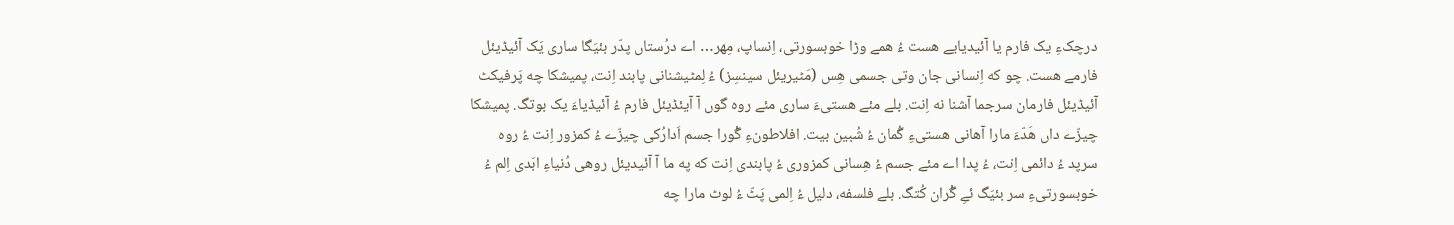درچکءِ یک فارم یا آئیدیایے ھست ءُ ھمے وڑا خوبسورتی، اِنساپ، مِهر… اے درُستاں پدّر بئیَگا ساری یَک آئیڈیئل فارمے ھست. چو که اِنسانی جان وتی جسمی ھِس (مَٹیریئل سینسِز) ءُ لِمٹیشنانی پابند اِنت، پمیشکا چه پَرفیکٹ آئیڈیئل فارمان سرجما آشنا نه اِنت. بلے مئے ھستیءَ ساری مئے روه گوں آ آیئڈیئل فارم ءُ آئیڈیاءَ یک بوتگ. پمیشکا چیزّے داں هَدّءَ مارا آهانی ھستیءِ گُمان ءُ شُبین بیت. افلاطونءِ گْورا جسم اَدارُکی چیزّے ءُ کمزور اِنت ءُ روه سرپد ءُ دائمی اِنت، ءُ پدا اے مئے جسم ءُ هِسانی کمزوری ءُ پابندی اِنت که په ما آ آئیدیئل روهی دُنیاءِ ابَدی اِلم ءُ خوبسورتیءِ سر بئیَگ ئےِ گْران کُتگ. بلے فلسفه، دلیل ءُ اِلمی پَٹّ ءُ لوٹ مارا چه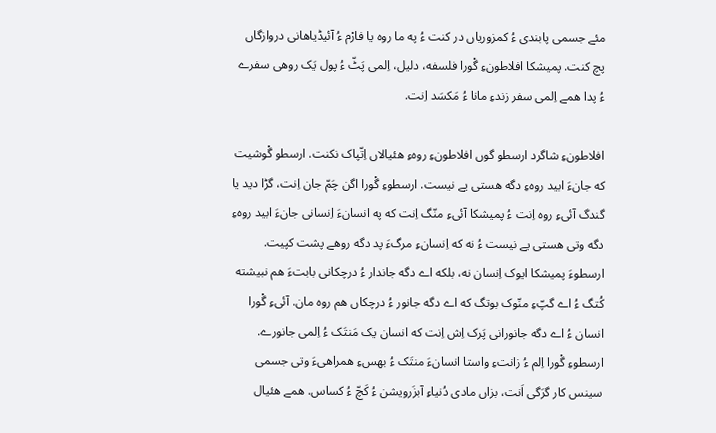مئے جسمی پابندی ءُ کمزوریاں در کنت ءُ په ما روه یا فارْم ءُ آئیڈیاهانی دروازگاں پچ کنت. پمیشکا افلاطونءِ گْورا فلسفه، دلیل، اِلمی پَٹّ ءُ پول یَک روهی سفرے ءُ پدا ھمے اِلمی سفر زندءِ مانا ءُ مَکسَد اِنت.

افلاطونءِ شاگرد ارسطو گوں افلاطونءِ روهءِ ھئیالاں اِتّپاک نکنت. ارسطو گْوشیت که جانءَ ابید روهءِ دگه ھستی یے نیست. ارسطوءِ گْورا اگن چَمّ جان اِنت، گڑا دید یا گندگ آئیءِ روه اِنت ءُ پمیشکا آئیءِ منّگ اِنت که په انسانءَ اِنسانی جانءَ ابید روهءِ دگه وتی ھستی یے نیست ءُ نه که اِنسانءِ مرگءَ پد دگه روهے پشت کپیت. ارسطوءَ پمیشکا ایوک اِنسان نه، بلکه اے دگه جاندار ءُ درچکانی بابتءَ هم نبیشته کُتگ ءُ اے گپّءِ منّوک بوتگ که اے دگه جانور ءُ درچکاں هم روه مان. آئیءِ گْورا انسان ءُ اے دگه جانورانی پَرک اِش اِنت که انسان یک مَنتَک ءُ اِلمی جانورے. ارسطوءِ گْورا اِلم ءُ زانتءِ واستا انسانءَ منتَک ءُ بهسءِ ھمراهیءَ وتی جسمی سینس کار گرَگی اَنت، بزاں مادی دُنیاءِ آبزَرویشن ءُ کَچّ ءُ کساس. ھمے ھئیال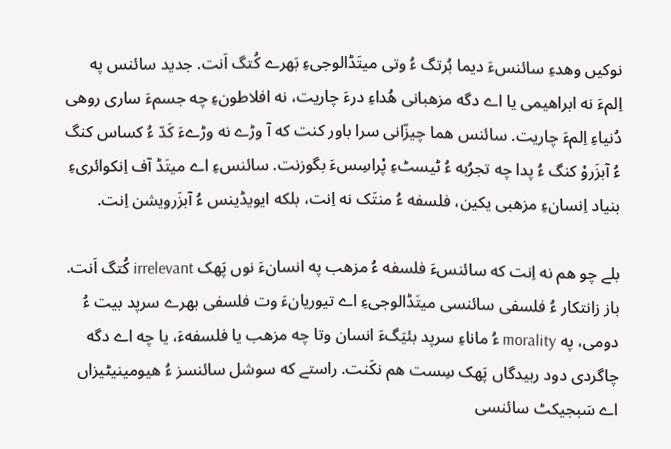نوکیں وھدءِ سائنسءَ دیما بُرتگ ءُ وتی میتَڈالوجیءِ بَهرے کُتگ اَنت. جدید سائنس په اِلمءَ نه ابراهیمی یا اے دگه مزهبانی ھُداءِ درءَ چاریت، نه افلاطونءِ چه جسمءَ ساری روهی دُنیاءِ اِلمءَ چاریت. سائنس ھما چیزّانی سرا باور کنت که آ وڑے نه وڑےءَ کَدّ ءُ کساس کنگ ءُ آبزَروْ کنگ ءُ پدا چه تجرُبه ءُ ٹیسٹءِ پْراسِسءَ بگوزنت. سائنسءِ اے میتَڈ آف اِنکوائریءِ بنیاد اِنسانءِ مزهبی یکین، فلسفه ءُ منتَک نه اِنت، بلکه ایویڈینس ءُ آبزَرویشن اِنت.

بلے چو هم نه اِنت که سائنسءَ فلسفه ءُ مزهب په انسانءَ نوں پَهک irrelevant کُتگ اَنت. باز زانتکار ءُ فلسفی سائنسی میتَڈالوجیءِ اے تیوریانءَ وت فلسفی بهرے سرپد بیت ءُ دومی، په morality ءُ ماناءِ سرپد بئیَگءَ انسان وتا چه مزهب یا فلسفهءَ، یا چه اے دگه چاگردی دود ربیدگاں پَهک سِست هم نکَنت. راستے که سوشل سائنسز ءُ هیومینیٹیزاں اے سَبجیکٹ سائنسی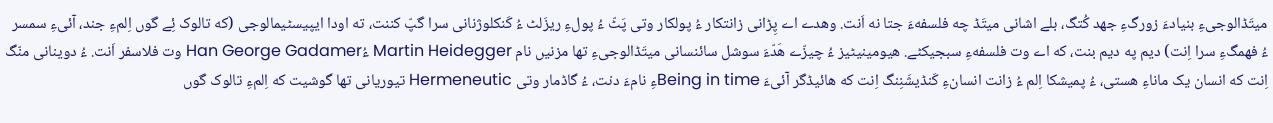میتَڈالوجیءِ بنیادءَ زورگءِ جهد کُتگ، بلے اشانی میتَڈ چه فلسفهءَ جتا نه اَنت. وھدے اے پِڑانی زانتکار ءُ پولکار وتی پَٹّ ءُ پولءِ ریزَلٹ ءُ کَنکلوژنانی سرا گپّ کننت، ته اودا ایپیسٹیمالوجی (که تالوک ئِے گوں اِلمءِ جند، آئیءِ سمسر ءُ فهمگءِ سرا اِنت) دیم په دیم بنت، که اے وت فلسفهءِ سبجیکٹے. هیومینیٹیز ءُ چیزّے ھَدّءَ سوشل سائنسانی میتَڈالوجیءِ تها مزنیں نام Martin Heidegger ءُHan George Gadamer وت فلاسفر اَنت. ءُ دوینانی منّگ اِنت که انسان یک ماناءِ ھستی، ءُ پمیشکا اِلم ءُ زانت انسانءِ کَنڈیشَنِنگ اِنت که هائیڈگر آئیءَ Being in timeءِ نامءَ دنت، ءُ گاڈمار وتی Hermeneutic تیوریانی تها گوشیت که اِلمءِ تالوک گوں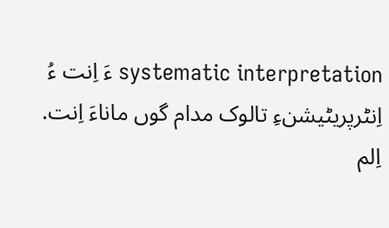systematic interpretation ءَ اِنت ءُ اِنٹرپریٹیشنءِ تالوک مدام گوں ماناءَ اِنت. اِلم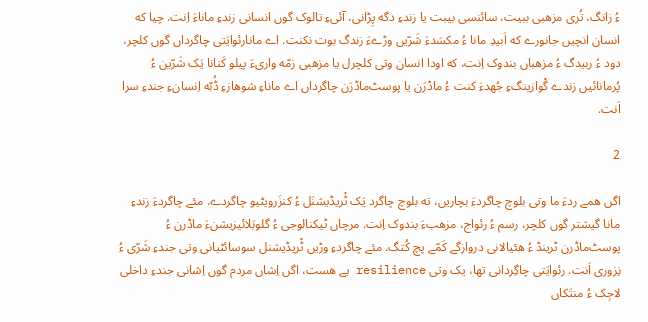ءُ زانگ، تُری مزھبی ببیت، سائنسی بیبت یا زندءِ دگه پِڑانی، آئیءِ تالوک گوں انسانی زندءِ ماناءَ اِنت. چیا که انسان انچیں جانورے که اَبیدِ مانا ءُ مکسَدءَ شَرّیں وڑےءَ زندگ بوت نکنت. اے مانارئوایَتی چاگرداں گوں کلچر، دود ءُ ربیدگ ءُ مزهباں بندوک اِنت، که اودا انسان وتی کلچرل یا مزهبی زمّه واریءَ پیلو کَنانا یَک شَرّین ءُ پُرمانائیں زندے گْوازینگءِ جُهدءَ کنت ءُ ماڈرَن یا پوسٹ‌ماڈرَن چاگرداں اے ماناءِ شوهازءِ ڈُبّه اِنسانءِ جندءِ سرا اَنت.

2

اگں ھمے ردءَ ما وتی بلوچ چاگردءَ بچاریں، ته بلوچ چاگرد یَک ٹْریڈیشنَل ءُ کنزَرویٹیو چاگردے. مئے چاگردءَ زندءِ مانا گیشتر گوں کلچر، رسم ءُ رئواج، مزهبءَ بندوک اِنت. مرچاں ٹیکنالوجی ءُ گلوبَلائیزیشنءَ ماڈرن ءُ پوسٹ‌ماڈرن ٹرینڈ ءُ ھئیالانی دروازگے کَمّے پچ کُتگ. مئے چاگردءِ وڑیں ٹْریڈیشنل سوسائٹیانی وتی جندءِ شَرّی ءُ نِزوری اَنت. رئوایَتی چاگِردانی تها، یک وتی resilience یے ھست، اگں اِشاں مردم گوں اِشانی جندءِ داخلی لاجِک ءُ منتَکاں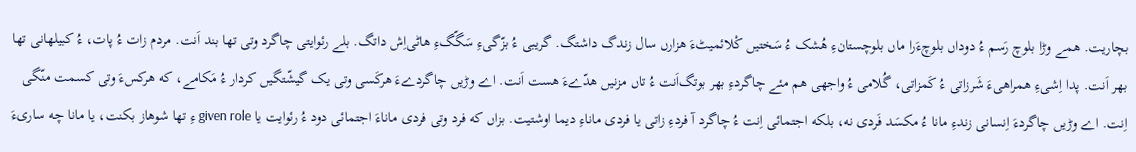بچاریت. ھمے وڑا بلوچ رَسم ءُ دوداں بلوچءَرا ماں بلوچستانءِ ھُشک ءُ سَختیں کْلائمیٹءَ ھزارں سال زندگ داشتگ. گریبی ءُ بزّگیءِ سَگّگءِ ھاٹی‌اِش داتگ. بلے رئوایتی چاگرد وتی تها بند اَنت. مردم زات ءُ پات، ءُ کبیلهانی تها بهر اَنت. پدا اِشیءِ ھمراهیءَ شَرزاتی ءُ کَمزاتی، گُلامی ءُ واجهی هم مئے چاگردءِ بهر بوتگ‌اَنت ءُ تاں مزنیں هدّےءَ ھست اَنت. اے وڑیں چاگردےءَ ھرکَسی وتی یک گیشّتگیں کردار ءُ مَکامے، که ھرکسءَ وتی کسمت منّگی اِنت. اے وڑیں چاگردءَ اِنسانی زندءِ مانا ءُ مکسَد فَردی نه، بلکه اجتمائی اِنت ءُ چاگرد آ فردءِ زاتی یا فردی ماناءِ دیما اوشتیت. بزاں که فرد وتی فردی ماناءَ اجتمائی دود ءُ رئوایت یا given role ءِ تها شوهاز بکنت، یا مانا چه ساریءَ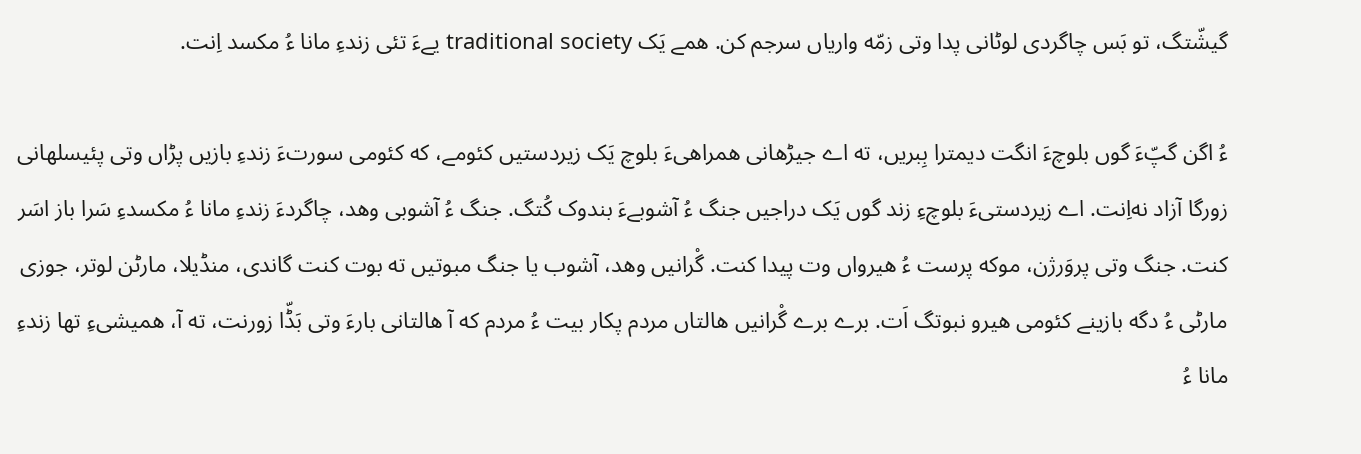گیشّتگ، تو بَس چاگردی لوٹانی پدا وتی زمّه واریاں سرجم کن. ھمے یَک traditional society یےءَ تئی زندءِ مانا ءُ مکسد اِنت.

ءُ اگن گپّءَ گوں بلوچءَ انگت دیمترا بِبریں، ته اے جیڑهانی ھمراهیءَ بلوچ یَک زیردستیں کئومے، که کئومی سورتءَ زندءِ بازیں پڑاں وتی پئیسلهانی زورگا آزاد نه‌اِنت. اے زیردستیءَ بلوچءِ زند گوں یَک دراجیں جنگ ءُ آشوبےءَ بندوک کُتگ. جنگ ءُ آشوبی وھد، چاگردءَ زندءِ مانا ءُ مکسدءِ سَرا باز اسَر کنت. جنگ وتی پروَرژن، موکه پرست ءُ ھیرواں وت پیدا کنت. گْرانیں وھد، آشوب یا جنگ مبوتیں ته بوت کنت گاندی، منڈیلا، مارٹن لوتر، جوزی مارٹی ءُ دگه بازینے کئومی هیرو نبوتگ اَت. برے برے گْرانیں ھالتاں مردم پکار بیت ءُ مردم که آ ھالتانی بارءَ وتی بَڈّا زورنت، ته آ، ھمیشیءِ تها زندءِ مانا ءُ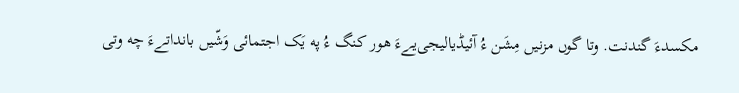مکسدءَ گندنت. وتا گوں مزنیں مِشَن ءُ آئیڈیالیجی‌یےءَ ھور کنگ ءُ په یَک اجتمائی وَشّیں بانداتےءَ چه وتی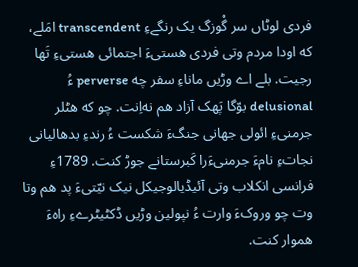فردی لوٹاں سر گْوزگ یک رنگےءِ transcendent امَلے، که اودا مردم وتی فردی ھستیءَ اجتمائی ھستیءِ تَها رجیت. بلے اے وڑیں ماناءِ سفر چه perverse ءُ delusional بوّگا پَهک آزاد هم نه‌اِنت. چو که هٹلر جرمنیءِ ائولی جهانی جنگءَ شکست ءُ رندءِ بدھالیانی نجاتءِ نامءَ جرمنیءَرا کَبرستانے جوڑ کنت. 1789ءِ فرانسی انکلاب وتی آئیڈیالوجیکل نیک نیّتیءَ پد هم وتا وت چو وروکءَ وارت ءُ نپولین وڑیں ڈکٹیٹرےءِ راهءَ ھموار کنت.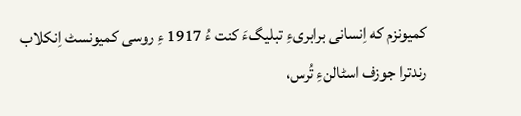کمیونزم که اِنسانی برابریءِ تبلیگءَ کنت ءُ 1917 ءِ روسی کمیونسٹ اِنکلاب رندترا جوزف اسٹالنءِ تُرس،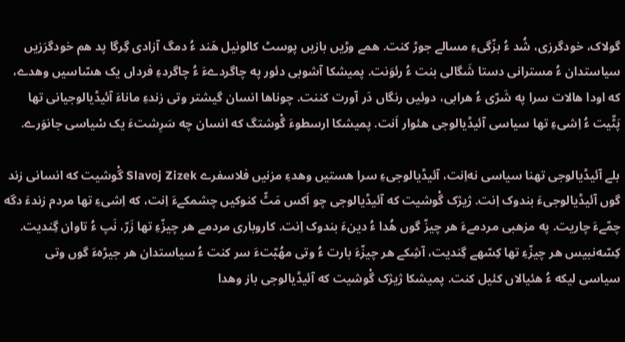گولاک، خودگرزی، شُد ءُ بزّگیءِ مسالے جوڑ کنت. ھمے وڑیں بازیں پوسٹ کالونیل ھَند ءُ دمگ آزادی گِرگا پد هم خودگرَزیں سیاستدان ءُ مسترانی دستا شَگالی بنت ءُ رئوَنت. پمیشکا آشوبی دئور په چاگردےءَ ءُ چاگردءِ فرداں یک ھسّاسیں وھدے، که اودا ھالات سرا په شَرّی ءُ ھرابی، دوئیں رنگاں دَر آورت کننت. چوناها انسان گیشتر وتی زندءِ ماناءَ آئیڈیالوجیانی تها پَٹّیت ءُ اِشیءِ تها سیاسی آئیڈیالوجی ھئوار اَنت. پمیشکا ارسطوءَ گْوشتگ که انسان چه سَرِشتءَ یک سْیاسی جانوَرے.

بلے آئیڈیالوجی تهنا سیاسی نه‌اِنت، آئیڈیالوجیءِ سرا ھستیں وھدءِ مزنیں فلاسفرے Slavoj Zizek گْوشیت که انسانی زند گوں آئیڈیالوجیءَ بندوک اِنت. ژیژک گْوشیت که آئیڈیالوجی چو اَکس مَٹّ کنوکیں چشمکےءَ اِنت، که اِشیءِ تها مردم زندءَ دگه چمّےءَ چاریت. په مزهبی مردمےءَ ھر چیزّ گوں ھُدا ءُ دینءَ بندوک اِنت. کاروباری مردمے ھر چیزّءِ تها زَرّ، نَپ ءُ تاوان گِندیت. کِسّه‌نبیس ھر چیزّءِ تها کِسّهے گِندیت، آشِکے ھر چیزّءَ بارت ءُ وتی مهُبّتءَ سر کنت ءُ سیاستدان ھر جیڑهءَ گوں وتی سیاسی لیکه ءُ ھئیالاں کئیل کنت. پمیشکا ژیژک گْوشیت که آئیڈیالوجی باز وھدا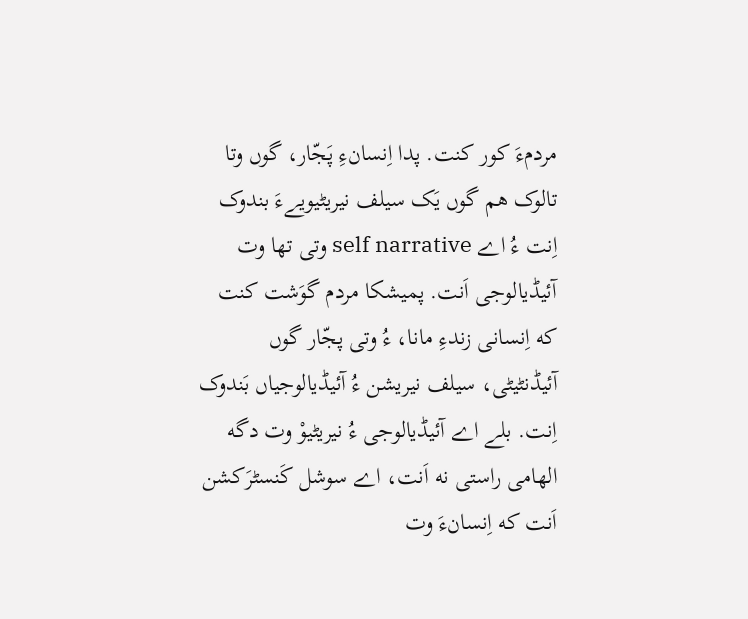مردمءَ کور کنت. پدا اِنسانءِ پَجّار، گوں وتا تالوک هم گوں یَک سیلف نیریٹیویےءَ بندوک اِنت ءُ اے self narrative وتی تها وت آئیڈیالوجی اَنت. پمیشکا مردم گوَشت کنت که اِنسانی زندءِ مانا، ءُ وتی پجّار گوں آئیڈنٹیٹی، سیلف نیریشن ءُ آئیڈیالوجیاں بَندوک اِنت. بلے اے آئیڈیالوجی ءُ نیریٹیوْ وت دگه الهامی راستی نه اَنت، اے سوشل کَنسٹرَکشن اَنت که اِنسانءَ وت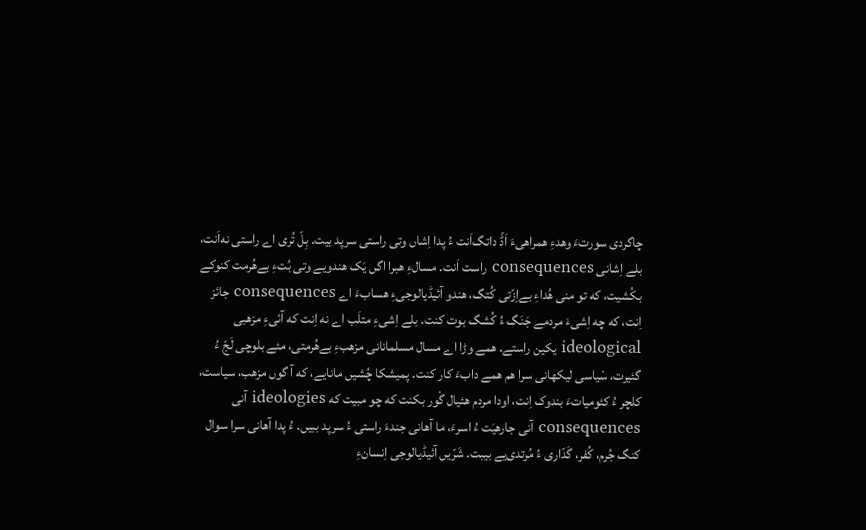چاگردی سورتءَ وھدءِ ھمراهیءَ اَڈّ داتگ‌اَنت ءُ پدا اِشاں وتی راستی سرپد بیت. بِلّ تُری اے راستی نه‌اَنت، بلے اِشانی consequences راست اَنت. مسالءِ هبرا اگں یَک ھندویے وتی بُتءِ بےھُرمت کنوکے بکُشیت، که تو منی ھُداءِ بےاِزّتی کُتگ، ھندو آئیڈیالوجیءِ هسابءَ اے consequences جائز اِنت، که چه اِشیءَ مردمے جَنَگ ءُ کُشگ بوت کنت. بلے اِشیءِ متلَب اے نه اِنت که آئیءِ مزهبی ideological یکین راستے. ھمے وڑا اے مسال مسلمانانی مزهبءِ بےھُرمتی، مئے بلوچی لَجّ ءُ گئیرت، سْیاسی لیکهانی سرا هم همے دابءَ کار کنت. پمیشکا چُشیں مانایے، که آ گوں مزهب، سیاست، کلچر ءُ کئومیاتءَ بندوک اِنت، اودا مردم ھئیال گْور بکنت که چو مبیت که ideologies آنی consequences آنی جارهیَت ءُ اسرءَ، ما آھانی جندءَ راستی ءُ سرپد ببیں. ءُ پدا آھانی سرا سوال کنگ جُرم، کُفر، گَدّاری ءُ مُرتدی‌یے بیبت. شَرّیں آئیڈیالوجی اِنسانءِ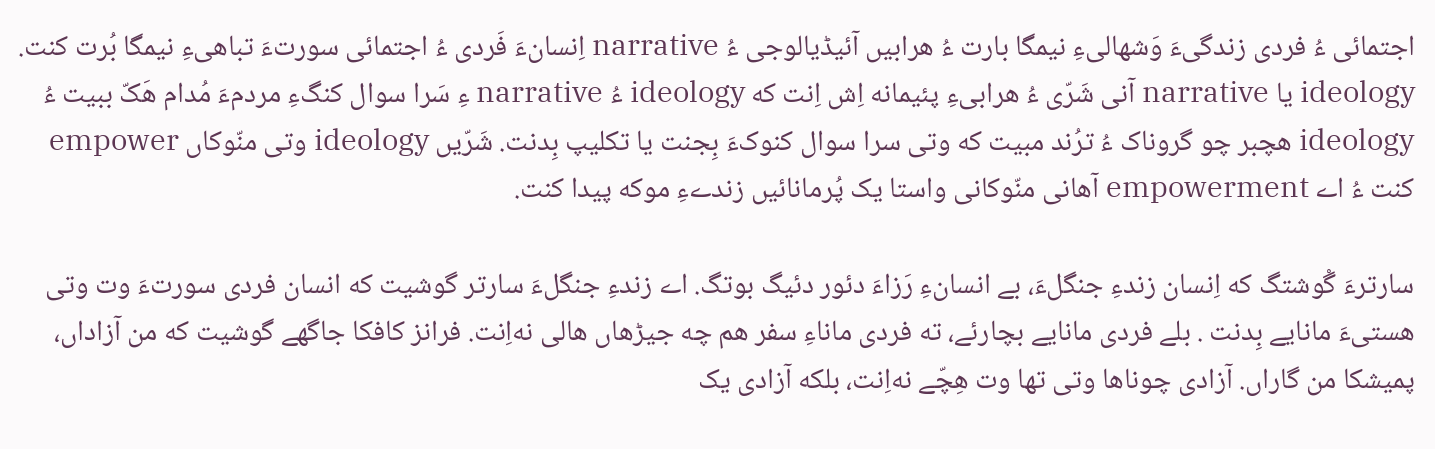اجتمائی ءُ فردی زندگیءَ وَشهالیءِ نیمگا بارت ءُ ھرابیں آئیڈیالوجی ءُ narrative اِنسانءَ فَردی ءُ اجتمائی سورتءَ تباهیءِ نیمگا بُرت کنت. ideology یا narrative آنی شَرّی ءُ ھرابیءِ پئیمانه اِش اِنت که ideology ءُ narrative ءِ سَرا سوال کنگءِ مردمءَ مُدام هَکّ ببیت ءُ ideology هچبر چو گروناک ءُ ترُند مبیت که وتی سرا سوال کنوکءَ بِجنت یا تکلیپ بِدنت. شَرّیں ideology وتی منّوکاں empower کنت ءُ اے empowerment آهانی منّوکانی واستا یک پُرمانائیں زندےءِ موکه پیدا کنت.

سارترءَ گْوشتگ که اِنسان زندءِ جنگلءَ، بے انسانءِ رَزاءَ دئور دئیگ بوتگ. اے زندءِ جنگلءَ سارتر گوشیت که انسان فردی سورتءَ وت وتی ھستیءَ مانایے بِدنت . بلے فردی مانایے بچارئے، ته فردی ماناءِ سفر هم چه جیڑهاں ھالی نه‌اِنت. فرانز کافکا جاگهے گوشیت که من آزاداں، پمیشکا من گاراں. آزادی چوناها وتی تها وت ھِچّے نه‌اِنت، بلکه آزادی یک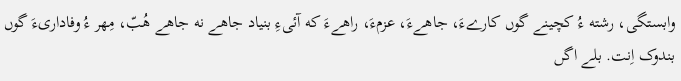وابستگی، رشته ءُ کچینے گوں کارےءَ، جاهےءَ، عزمءَ، راهےءَ که آئیءِ بنیاد جاهے نه جاهے ھُبّ، مِهر ءُ وفاداریءَ گوں بندوک اِنت. بلے اگں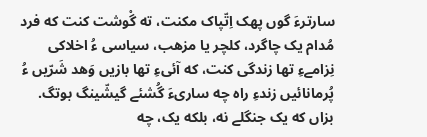سارترءَ گوں پهک اِتّپاک مکنت، ته گْوشت کنت که فرد مُدام یک چاگرد، کلچر یا مزھب، سیاسی ءُ اخلاکی نِزامےءِ تها زندگی کنت، که آئیءِ تها بازیں وَھد شَرّیں ءُ پُرمانائیں زندءِ راه چه ساریءَ گُشئے گیشّینگ بوتگ. بزاں که یک جنگلے نه، بلکه یک، چه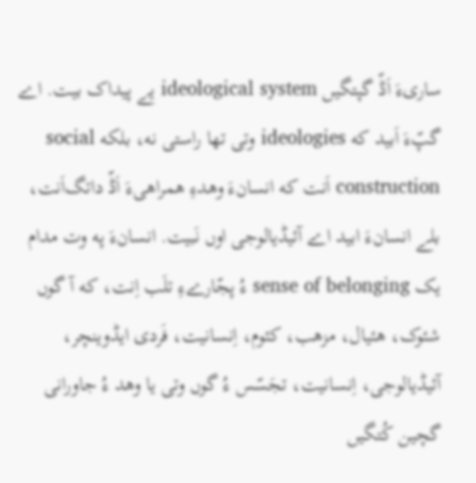ساریءَ اَڈّ گپتگیں ideological system یے پیداک بیت. اے گپّءَ اَبید که ideologies وتی تها راستی نه، بلکه social construction اَنت که انسانءَ وھدءِ ھمراهیءَ اَڈّ داتگ‌اَنت، بلے انسانءَ ابید اے آئیڈیالوجی اوں نَبیت. انسانءَ په وت مدام یک sense of belonging ءُ پجّارےءِ تلَب اِنت، که آ گوں شئوک، ھئیال، مزهب، کئوم، اِنسانیت، فَردی ایڈوینچر، آئیڈیالوجی، اِنسانیت، تجَسّس ءُ گوں وتی یا وھد ءُ جاورانی گچین کُتگیں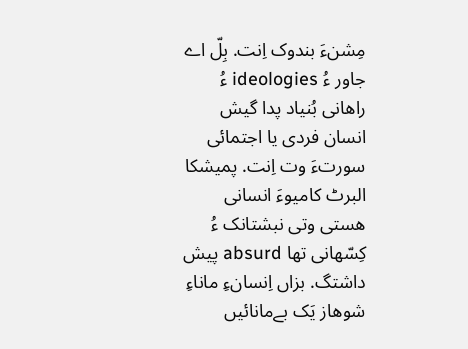مِشنءَ بندوک اِنت. بِلّ اے جاور ءُ ideologies ءُ راهانی بُنیاد پدا گیش انسان فردی یا اجتمائی سورتءَ وت اِنت. پمیشکا البرٹ کامیوءَ انسانی ھستی وتی نبشتانک ءُ کِسّهانی تها absurd پیش داشتگ. بزاں اِنسانءِ ماناءِ شوهاز یَک بےمانائیں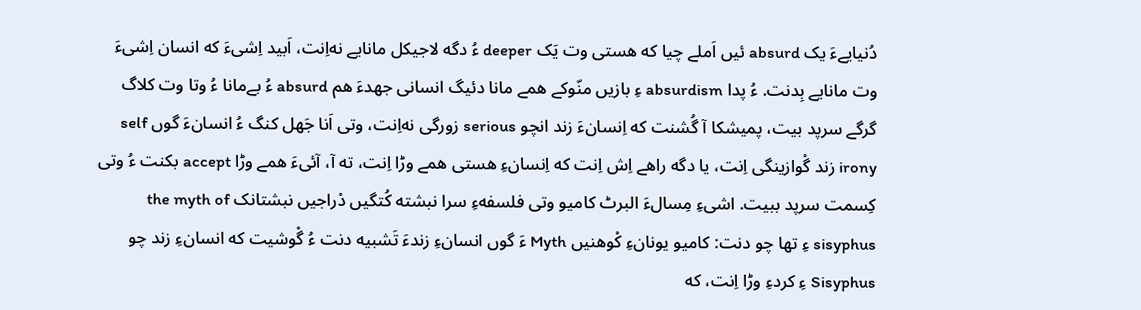دُنیایےءَ یک absurd ئیں اَملے چیا که ھستی وت یَک deeper ءُ دگه لاجیکل مانایے نه‌اِنت، اَبید اِشیءَ که انسان اِشیءَ وت مانایے بِدنت. ءُ پدا absurdism ءِ بازیں منّوکے ھمے مانا دئیگ انسانی جهدءَ هم absurd ءُ بےمانا ءُ وتا وت کلاگ گرگے سرپد بیت، پمیشکا آ گُشنت که اِنسانءَ زند انچو serious زورگی نه‌اِنت، وتی اَنا جَهل کنگ ءُ انسانءَ گوں self irony زند گْوازینگی اِنت، یا دگه راهے اِش اِنت که اِنسانءِ ھستی ھمے وڑا اِنت، ته آ، آئیءَ ھمے وڑا accept بکنت ءُ وتی کِسمت سرپد ببیت. اشیءِ مِسالءَ البرٹ کامیو وتی فلسفهءِ سرا نبشته کُتگیں دْراجیں نبشتانک the myth of sisyphus ءِ تها چو دنت: کامیو یونانءِ کْوهنیں Myth ءَ گوں انسانءِ زندءَ تَشبیه دنت ءُ گْوشیت که انسانءِ زند چو Sisyphus ءِ کردءِ وڑا اِنت، که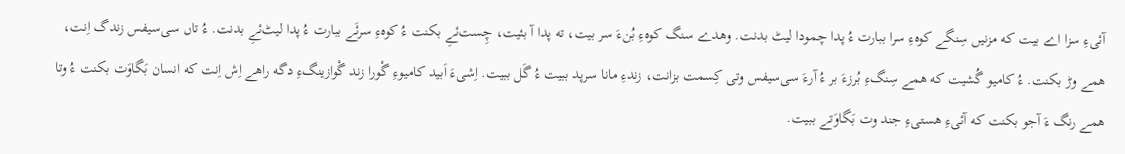آئیءِ سزا اے بیت که مزنیں سِنگے کوهءِ سرا ببارت ءُ پدا چمودا لیٹ بدنت. وھدے سنگ کوهءِ بُنءَ سر بیت، ته پدا آ بئیت، چِست‌ئےِ بکنت ءُ کوهءِ سرئَے ببارت ءُ پدا لیٹ‌ئےِ بدنت. ءُ تاں سی‌سیفس زندگ اِنت، ھمے وڑ بکنت. ءُ کامیو گُشیت که ھمے سِنگءِ بُرزءَ بر ءُ آرءَ سی‌سیفس وتی کِسمت بزانت، زندءِ مانا سرپد ببیت ءُ گَل ببیت. اِشیءَ اَبید کامیوءِ گْورا زند گْوازینگءِ دگه راهے اِش اِنت که انسان بَگاوَت بکنت ءُ وتا ھمے رنگ ءَ آجو بکنت که آئیءِ ھستیءِ جند وت بَگاوَتے ببیت.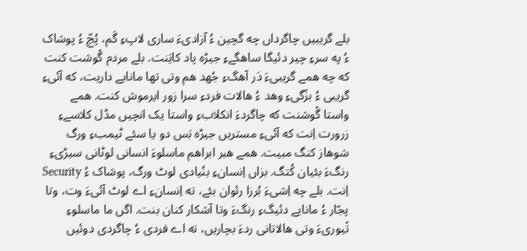بلے گریبیں چاگرداں چه گچین ءُ آزادیءَ ساری لاپءِ گَم، پُچّ ءُ پوشاک ءُ په سرءِ چیر دئیگا ساهگےءِ جیڑه پاد کایَنت. بلے مردم گْوشت کنت که چه ھمے گریبیءَ دَر آھگءِ جُهد ھم وتی تها مانایے داریت، که آئیءِ گریبی ءُ بزّگیءِ وھد ءُ ھالات فردءِ سرا زور ایرموش کنت. ھمے واستا گْوشنت که چاگردءَ انکلابءِ واستا یک انچیں مڈل کلاسےءِ زرورت اِنت که آئیءِ مستریں جیڑه بَس دو یا سئے ٹیمبءِ ورگ شوهاز کنگ مبیت. ھمے ھبر ابراھم ماسلوءَ انسانی لوٹانی سیڑیءِ رنگءَ بئیان کُتگ. بزاں اِنسانءِ بنُیادی لوٹ ورگ، پوشاک ءُ Security اِنت. بلے چه اِشیءَ بُرزا رئوان بئے، ته اِنسانءِ اے لوٹ آئیءَ وت، وتا پجّار ءُ مانایے دئیگءِ رنگءَ وتا آشکار کنان بنت. اگں ما ماسلوءِ تْیوریءَ وتی ھالاتانی ردءَ بچاریں، ته اے فردی ءُ چاگردی دوئیں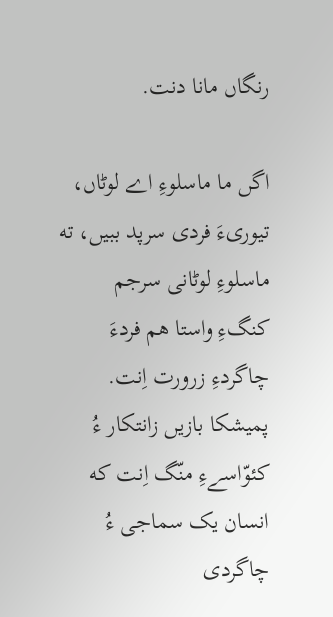رنگاں مانا دنت.

اگں ما ماسلوءِ اے لوٹاں، تیوریءَ فردی سرپد ببیں، ته ماسلوءِ لوٹانی سرجم کنگءِ واستا هم فردءَ چاگردءِ زرورت اِنت. پمیشکا بازیں زانتکار ءُ کئوّاسےءِ منّگ اِنت که انسان یک سماجی ءُ چاگردی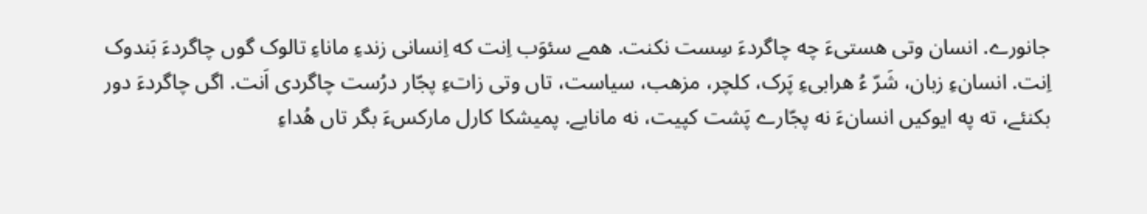جانورے. انسان وتی ھستیءَ چه چاگردءَ سِست نکنت. ھمے سئوَب اِنت که اِنسانی زندءِ ماناءِ تالوک گوں چاگردءَ بَندوک اِنت. انسانءِ زبان، شَرّ ءُ ھرابیءِ پَرک، کلچر، مزهب، سیاست، تاں وتی زاتءِ پجّار درُست چاگردی اَنت. اگں چاگردءَ دور بکنئے، ته په ایوکیں انسانءَ نه پجّارے پَشت کپیت، نه مانایے. پمیشکا کارل مارکسءَ بگر تاں ھُداءِ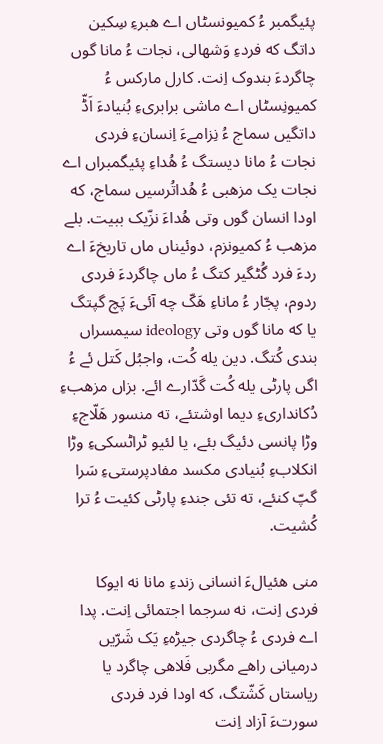پئیگمبر ءُ کمیونسٹاں اے ھبرءِ سِکین داتگ که فردءِ وَشهالی، نجات ءُ مانا گوں چاگردءَ بندوک اِنت. کارل مارکس ءُ کمیونِسٹاں اے ماشی برابریءِ بُنیادءَ اَڈّ داتگیں سماج ءُ نِزامےءَ اِنسانءِ فردی نجات ءُ مانا دیستگ ءُ ھُداءِ پئیگمبراں اے نجات یک مزهبی ءُ ھُداتُرسیں سماج، که اودا انسان گوں وتی ھُداءَ نزّیک ببیت. بلے مزهب ءُ کمیونزم، دوئیناں ماں تاریخءَ اے ردءَ فرد گُٹگیر کتگ ءُ ماں چاگردءَ فردی ردوم، پجّار ءُ ماناءِ هَکّ چه آئیءَ پَچ گپتگ یا که مانا گوں وتی ideology سیمسراں بندی کُتگ. دین یله کُت، واجبُل کَتل ئے ءُ اگں پارٹی یله کُت گَدّارے ائے. بزاں مزهبءِ دُکانداریءِ دیما اوشتئے، ته منسور هَلّاجءِ وڑا پانسی دئیگ بئے، یا لئیو ٹراٹسکیءِ وڑا انکلابءِ بُنیادی مکسد مفادپرستیءِ سَرا گپّ کنئے، ته تئی جندءِ پارٹی کئیت ءُ ترا کُشیت.

منی ھئیالءَ انسانی زندءِ مانا نه ایوکا فردی اِنت، نه سرجما اجتمائی اِنت. پدا اے فردی ءُ چاگردی جیڑهءِ یَک شَرّیں درمیانی راهے مگربی فَلاهی چاگرد یا ریاستاں کَشّتگ، که اودا فرد فردی سورتءَ آزاد اِنت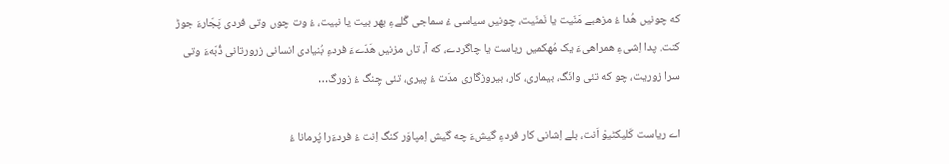که چونیں ھُدا ءُ مزهبے مَنّیت یا نَمنّیت، چونیں سیاسی ءُ سماجی گَلےءِ بهر بیت یا نبیت، ءُ وت چوں وتی فردی پَجّارءَ جوڑ کنت. پدا اِشیءِ ھمراهیءَ یک مُهکمیں ریاست یا چاگردے، که آ، تاں مزنیں هَدّےءَ فردءِ بُنیادی انسانی زرورتانی ڈُبّهءَ وتی سرا زوریت، چو که تئی وانَگ، بیماری، کار، بیروزگاری مدَت ءُ پیری، تئی چِنگ ءُ زورگ…

اے ریاست کَلیکٹیوْ اَنت، بلے اِشانی کار فردءِ گیشءَ چه گیش اِمپاوَر کنگ اِنت ءُ فردءَرا پُرمانا ءُ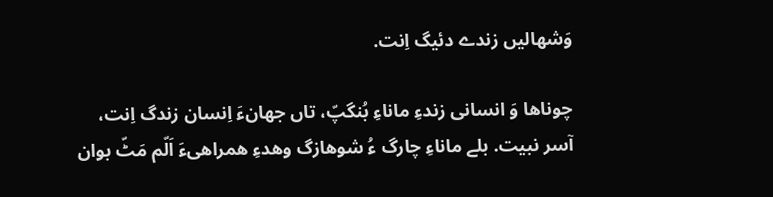وَشهالیں زندے دئیگ اِنت.

چوناها وَ انسانی زندءِ ماناءِ بُنگپّ، تاں جهانءَ اِنسان زندگ اِنت، آسر نبیت. بلے ماناءِ چارگ ءُ شوھازگ وھدءِ ھمراهیءَ اَلّم مَٹّ بوان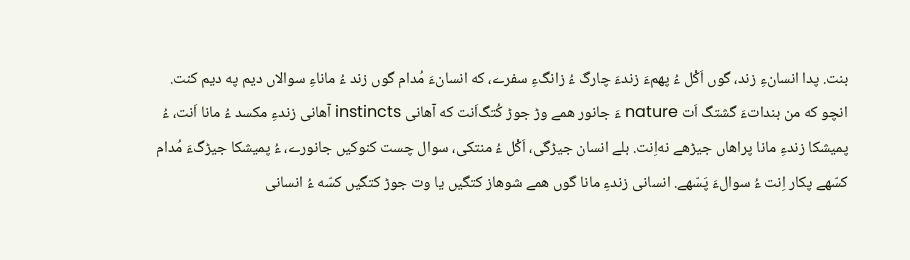بنت. پدا انسانءِ زند، گوں اَکْل ءُ پهمءَ زندءَ چارگ ءُ زانگءِ سفرے، که انسانءَ مُدام گوں زند ءُ ماناءِ سوالاں دیم په دیم کنت. انچو که من بنداتءَ گشتگ اَت nature ءَ جانور ھمے وڑ جوڑ کُتگ‌اَنت که آھانی instincts آھانی زندءِ مکسد ءُ مانا اَنت، ءُ پمیشکا زندءِ مانا پراهاں جیڑهے نه‌اِنت. بلے انسان جیڑگی، اَکْل ءُ منتکی، سوال چست کنوکیں جانورے، ءُ پمیشکا جیڑگءَ مُدام کسّهے پکار اِنت ءُ سوالءَ پَسّهے. انسانی زندءِ مانا گوں ھمے شوهاز کتگیں یا وت جوڑ کتگیں کسّه ءُ انسانی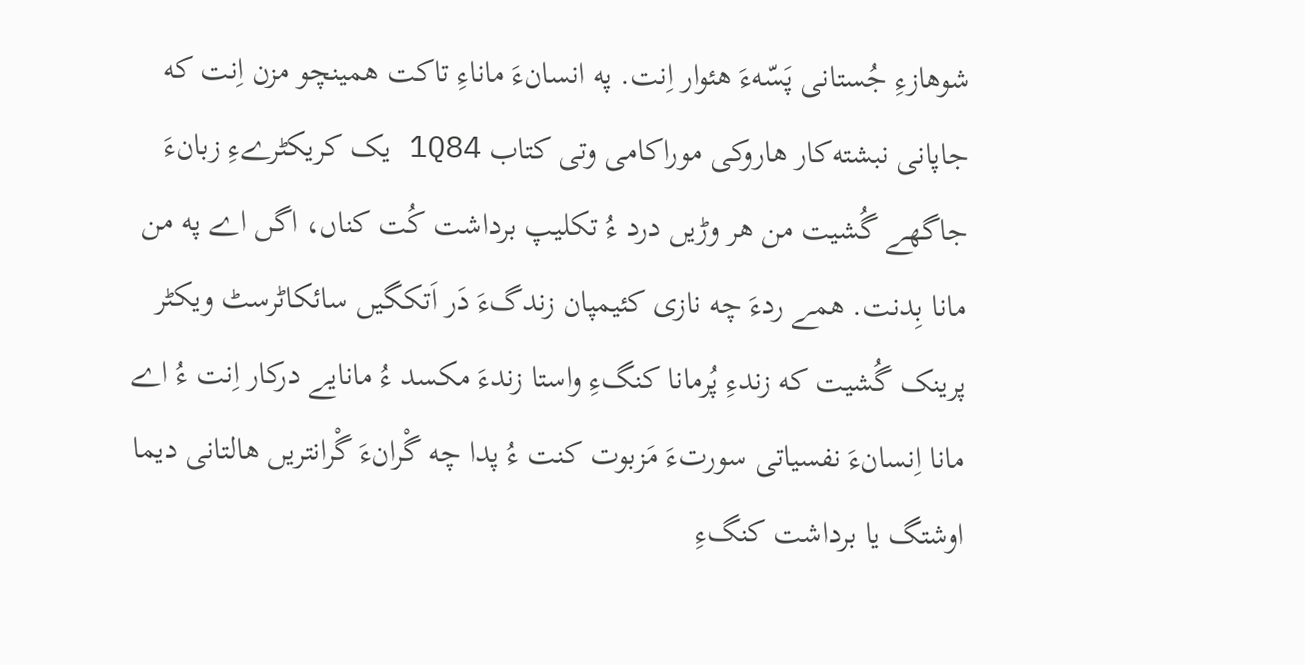شوهازءِ جُستانی پَسّهءَ ھئوار اِنت. په انسانءَ ماناءِ تاکت ھمینچو مزن اِنت که جاپانی نبشته‌کار هاروکی موراکامی وتی کتاب 1Q84 یک کریکٹرےءِ زبانءَ جاگهے گُشیت من ھر وڑیں درد ءُ تکلیپ برداشت کُت کناں، اگں اے په من مانا بِدنت. ھمے ردءَ چه نازی کئیمپان زندگءَ دَر اَتکگیں سائکاٹرسٹ ویکٹر پرینک گُشیت که زندءِ پُرمانا کنگءِ واستا زندءَ مکسد ءُ مانایے درکار اِنت ءُ اے مانا اِنسانءَ نفسیاتی سورتءَ مَزبوت کنت ءُ پدا چه گْرانءَ گْرانتریں ھالتانی دیما اوشتگ یا برداشت کنگءِ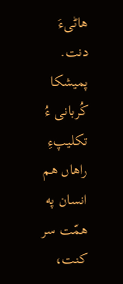ھاٹیءَ دنت. پمیشکا کُربانی ءُ تکلیپءِ راهاں هم انسان په ھمّت سر کنت،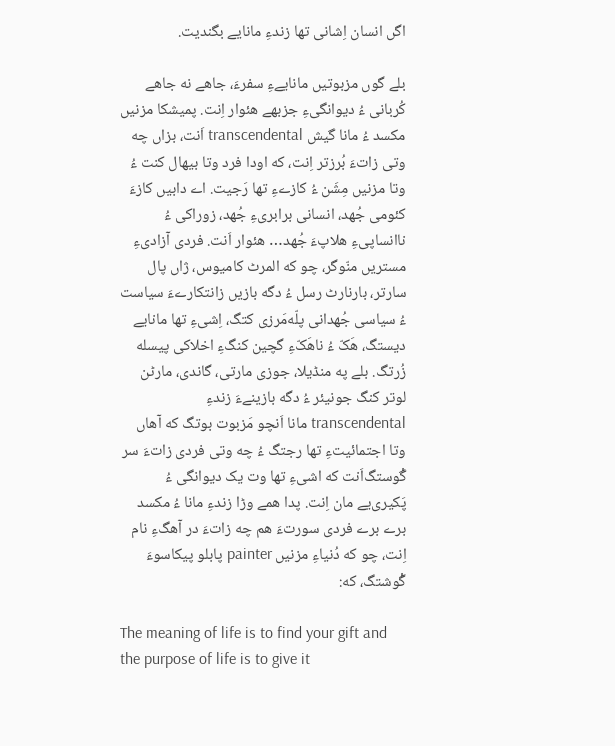اگں انسان اِشانی تها زندءِ مانایے بگندیت.

بلے گوں مزبوتیں مانایےءِ سفرءَ، جاهے نه جاهے کُربانی ءُ دیوانگیءِ جزبهے ھئوار اِنت. پمیشکا مزنیں مکسد ءُ مانا گیش transcendental اَنت، بزاں چه وتی زاتءَ بُرزتر اِنت، که اودا فرد وتا بیهال کنت ءُ وتا مزنیں مِشَن ءُ کازےءِ تها رَجیت. اے دابیں کازءَ کئومی جُهد، انسانی برابریءِ جُهد، زوراکی ءُ ناانساپیءِ هلاپءَ جُهد… ھئوار اَنت. فردی آزادیءِ مستریں منّوگر، چو که المرٹ کامیوس، ژاں پال سارتر، بارنارٹ رسل ءُ دگه بازیں زانتکارےءَ سیاست ءُ سیاسی جُهدانی پلّه‌مَرزی کتگ، اِشیءِ تها مانایے دیستگ، هَکّ ءُ ناهَکّءِ گچین کنگءِ اخلاکی پیسله زُرتگ. بلے په منڈیلا، جوزی مارتی، گاندی، مارٹن لوتر کنگ جونیئر ءُ دگه بازینےءَ زندءِ transcendental مانا اَنچو مَزبوت بوتگ که آهاں وتا اجتمائیتءِ تها رجتگ ءُ چه وتی فردی زاتءَ سر گْوستگ‌اَنت که اشیءِ تها وت یک دیوانگی ءُ پَکیری‌یے مان اِنت. پدا ھمے وڑا زندءِ مانا ءُ مکسد برے برے فردی سورتءَ هم چه زاتءَ در آھگءِ نام اِنت، چو که دُنیاءِ مزنیں painter پابلو پیکاسوءَ گْوشتگ، که:

The meaning of life is to find your gift and the purpose of life is to give it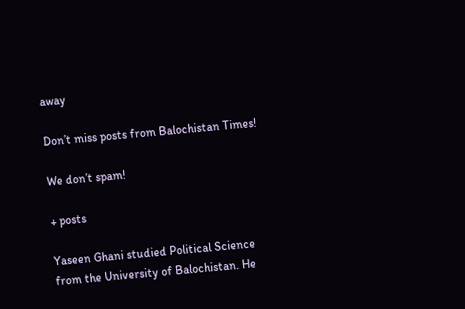away

Don’t miss posts from Balochistan Times!

We don’t spam!

+ posts

Yaseen Ghani studied Political Science from the University of Balochistan. He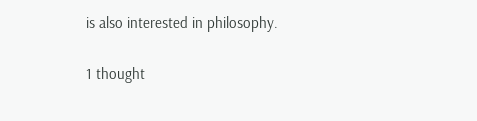is also interested in philosophy.

1 thought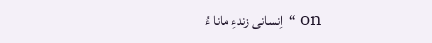on “اِنسانی زندءِ مانا ءُ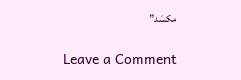مکسَد”

Leave a Comment